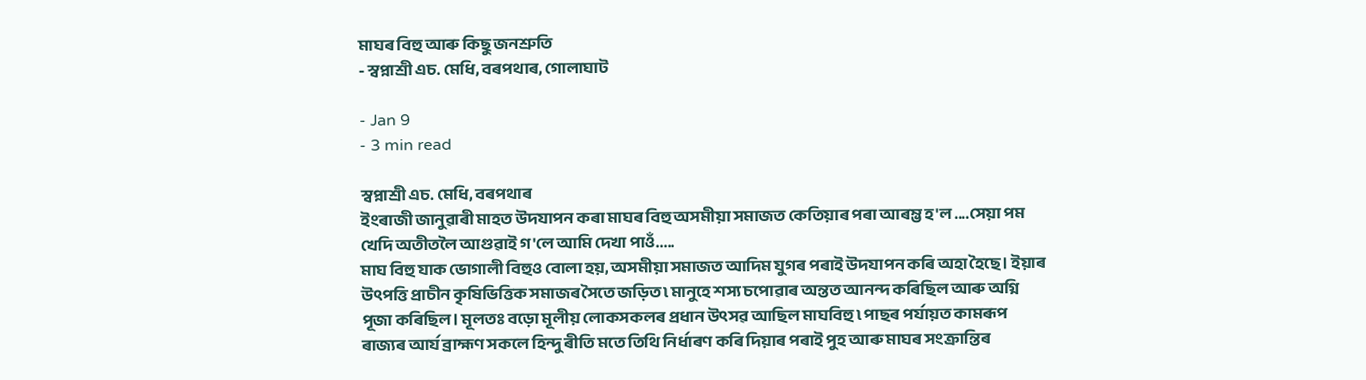মাঘৰ বিহু আৰু কিছু জনশ্ৰুতি
- স্বপ্নাশ্ৰী এচ. মেধি, বৰপথাৰ, গোলাঘাট

- Jan 9
- 3 min read

স্বপ্নাশ্ৰী এচ. মেধি, বৰপথাৰ
ইংৰাজী জানুৱাৰী মাহত উদযাপন কৰা মাঘৰ বিহু অসমীয়া সমাজত কেতিয়াৰ পৰা আৰম্ভ হ'ল ....সেয়া পম খেদি অতীতলৈ আগুৱাই গ'লে আমি দেখা পাওঁ.....
মাঘ বিহু যাক ভোগালী বিহুও বোলা হয়, অসমীয়া সমাজত আদিম যুগৰ পৰাই উদযাপন কৰি অহা হৈছে। ইয়াৰ উৎপত্তি প্ৰাচীন কৃষিভিত্তিক সমাজৰ সৈতে জড়িত ৷ মানুহে শস্য চপোৱাৰ অন্তত আনন্দ কৰিছিল আৰু অগ্নি পূজা কৰিছিল। মূলতঃ বড়ো মূলীয় লোকসকলৰ প্ৰধান উৎসৱ আছিল মাঘবিহু ৷ পাছৰ পৰ্যায়ত কামৰূপ ৰাজ্যৰ আৰ্য ব্ৰাহ্মণ সকলে হিন্দু ৰীতি মতে তিথি নিৰ্ধাৰণ কৰি দিয়াৰ পৰাই পুহ আৰু মাঘৰ সংক্ৰান্তিৰ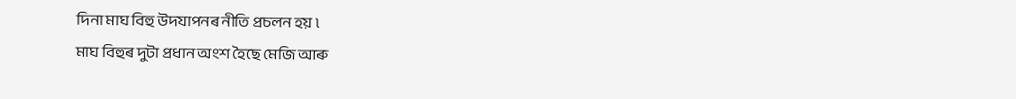দিনা মাঘ বিহু উদযাপনৰ নীতি প্ৰচলন হয় ৷
মাঘ বিহুৰ দুটা প্ৰধান অংশ হৈছে মেজি আৰু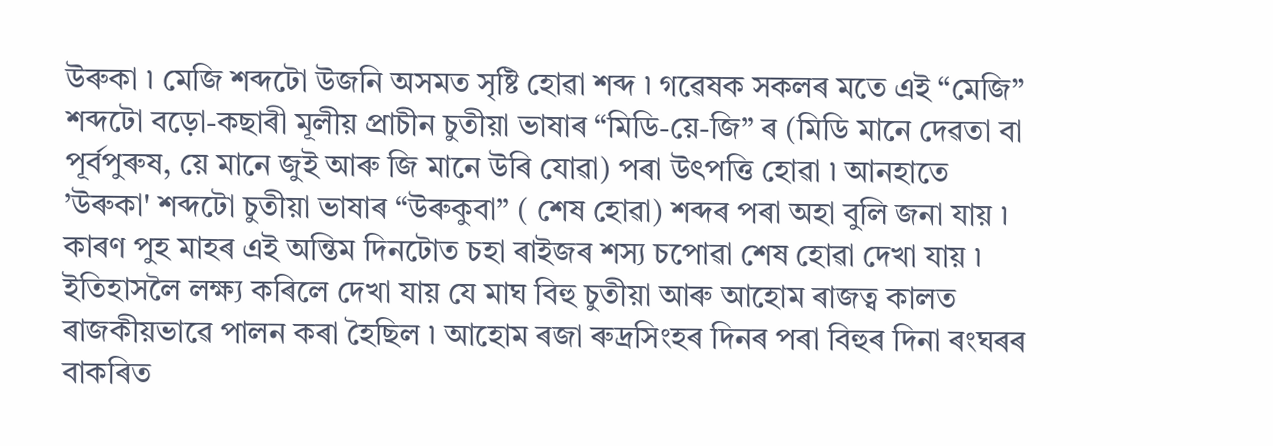উৰুকা ৷ মেজি শব্দটো উজনি অসমত সৃষ্টি হোৱা শব্দ ৷ গৱেষক সকলৰ মতে এই “মেজি” শব্দটো বড়ো-কছাৰী মূলীয় প্ৰাচীন চুতীয়া ভাষাৰ “মিডি-য়ে-জি” ৰ (মিডি মানে দেৱতা বা পূৰ্বপুৰুষ, য়ে মানে জুই আৰু জি মানে উৰি যোৱা) পৰা উৎপত্তি হোৱা ৷ আনহাতে ’উৰুকা' শব্দটো চুতীয়া ভাষাৰ “উৰুকুবা” ( শেষ হোৱা) শব্দৰ পৰা অহা বুলি জনা যায় ৷ কাৰণ পুহ মাহৰ এই অন্তিম দিনটোত চহা ৰাইজৰ শস্য চপোৱা শেষ হোৱা দেখা যায় ৷
ইতিহাসলৈ লক্ষ্য কৰিলে দেখা যায় যে মাঘ বিহু চুতীয়া আৰু আহোম ৰাজত্ব কালত ৰাজকীয়ভাৱে পালন কৰা হৈছিল ৷ আহোম ৰজা ৰুদ্ৰসিংহৰ দিনৰ পৰা বিহুৰ দিনা ৰংঘৰৰ বাকৰিত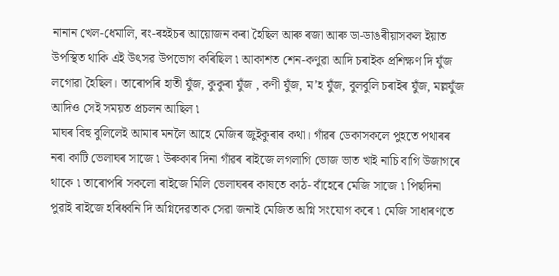নানান খেল-ধেমালি, ৰং-ৰহইচৰ আয়োজন কৰা হৈছিল আৰু ৰজা আৰু ডা-ডাঙৰীয়াসকল ইয়াত উপস্থিত থাকি এই উৎসৱ উপভোগ কৰিছিল ৷ আকাশত শেন-কণুৱা আদি চৰাইক প্ৰশিক্ষণ দি যুঁজ লগোৱা হৈছিল। তাৰোপৰি হাতী যুঁজ, কুকুৰা যুঁজ , কণী যুঁজ, ম’হ যুঁজ, বুলবুলি চৰাইৰ যুঁজ, মল্লযুঁজ আদিও সেই সময়ত প্ৰচলন আছিল ৷
মাঘৰ বিহু বুলিলেই আমাৰ মনলৈ আহে মেজিৰ জুইকুৰাৰ কথা। গাঁৱৰ ডেকাসকলে পুহতে পথাৰৰ নৰা কাটি ভেলাঘৰ সাজে ৷ উৰুকাৰ দিনা গাঁৱৰ ৰাইজে লগলাগি ভোজ ভাত খাই নাচি বাগি উজাগৰে থাকে ৷ তাৰোপৰি সকলো ৰাইজে মিলি ভেলাঘৰৰ কাষতে কাঠ- বাঁহেৰে মেজি সাজে ৷ পিছদিনা পুৱাই ৰাইজে হৰিধ্বনি দি অগ্নিদেৱতাক সেৱা জনাই মেজিত অগ্নি সংযোগ কৰে ৷ মেজি সাধাৰণতে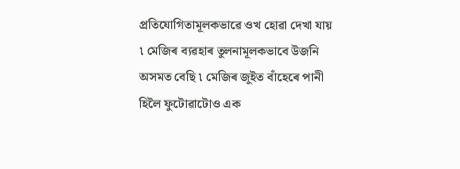প্ৰতিযোগিতামূলকভাৱে ওখ হোৱা দেখা যায় ৷ মেজিৰ ব্যৱহাৰ তুলনামূলকভাবে উজনি অসমত বেছি ৷ মেজিৰ জুইত বাঁহেৰে পানী হিলৈ ফুটোৱাটোও এক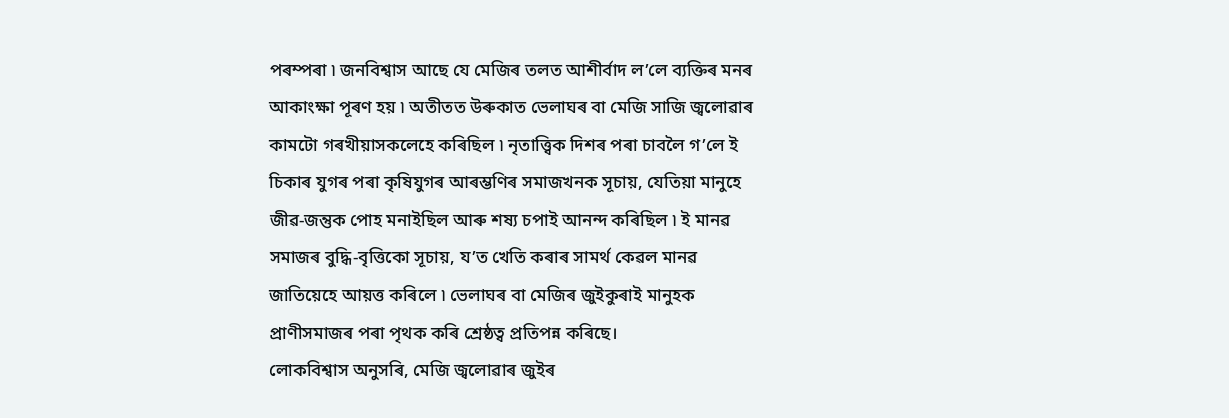পৰম্পৰা ৷ জনবিশ্বাস আছে যে মেজিৰ তলত আশীৰ্বাদ ল’লে ব্যক্তিৰ মনৰ আকাংক্ষা পূৰণ হয় ৷ অতীতত উৰুকাত ভেলাঘৰ বা মেজি সাজি জ্বলোৱাৰ কামটো গৰখীয়াসকলেহে কৰিছিল ৷ নৃতাত্ত্বিক দিশৰ পৰা চাবলৈ গ’লে ই চিকাৰ যুগৰ পৰা কৃষিযুগৰ আৰম্ভণিৰ সমাজখনক সূচায়, যেতিয়া মানুহে জীৱ-জন্তুক পোহ মনাইছিল আৰু শষ্য চপাই আনন্দ কৰিছিল ৷ ই মানৱ সমাজৰ বুদ্ধি-বৃত্তিকো সূচায়, য’ত খেতি কৰাৰ সামৰ্থ কেৱল মানৱ জাতিয়েহে আয়ত্ত কৰিলে ৷ ভেলাঘৰ বা মেজিৰ জুইকুৰাই মানুহক প্ৰাণীসমাজৰ পৰা পৃথক কৰি শ্ৰেষ্ঠত্ব প্ৰতিপন্ন কৰিছে।
লোকবিশ্বাস অনুসৰি, মেজি জ্বলোৱাৰ জুইৰ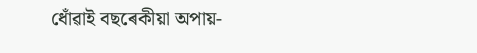ধোঁৱাই বছৰেকীয়া অপায়-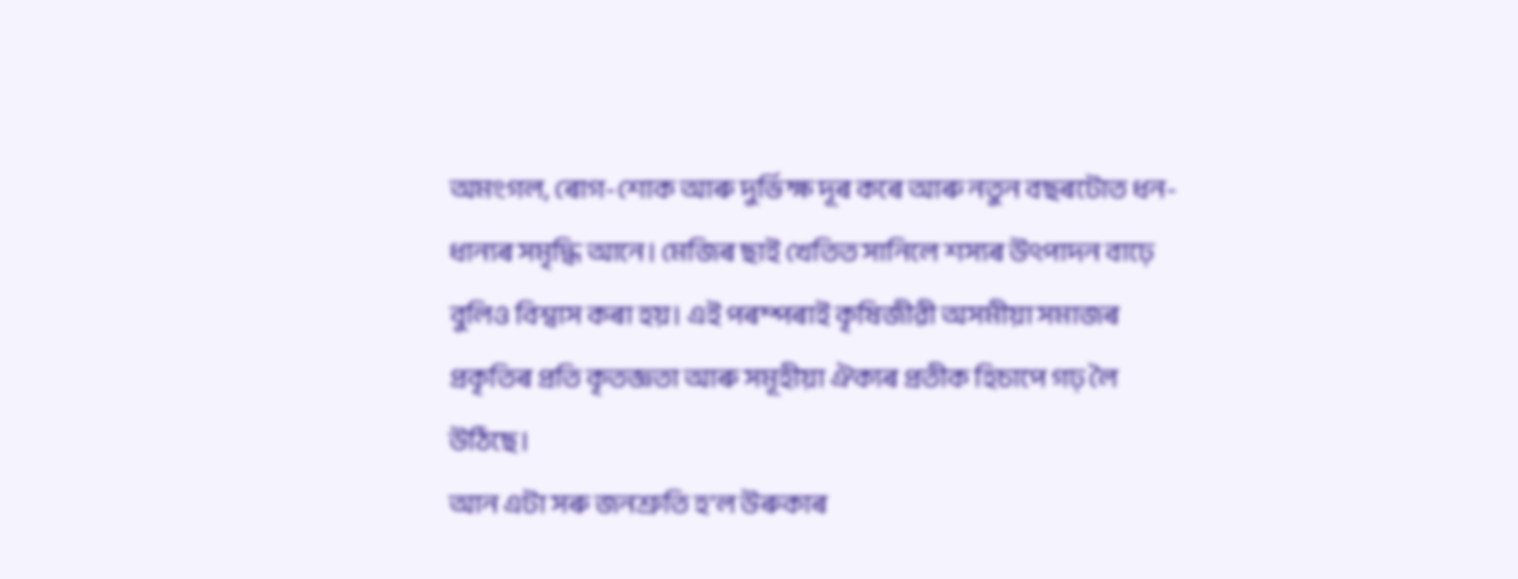অমংগল, ৰোগ-শোক আৰু দুৰ্ভিক্ষ দূৰ কৰে আৰু নতুন বছৰটোত ধন-ধান্যৰ সমৃদ্ধি আনে। মেজিৰ ছাই খেতিত সানিলে শস্যৰ উৎপাদন বাঢ়ে বুলিও বিশ্বাস কৰা হয়। এই পৰম্পৰাই কৃষিজীৱী অসমীয়া সমাজৰ প্ৰকৃতিৰ প্ৰতি কৃতজ্ঞতা আৰু সমূহীয়া ঐক্যৰ প্ৰতীক হিচাপে গঢ় লৈ উঠিছে।
আন এটা সৰু জনশ্ৰুতি হ’ল উৰুকাৰ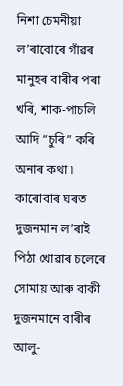নিশা চেমনীয়া ল’ৰাবোৰে গাঁৱৰ মানুহৰ বাৰীৰ পৰা খৰি, শাক-পাচলি আদি “চুৰি” কৰি অনাৰ কথা ৷ কাৰোবাৰ ঘৰত দুজনমান ল’ৰাই পিঠা খোৱাৰ চলেৰে সোমায় আৰু বাকী দুজনমানে বাৰীৰ আলু-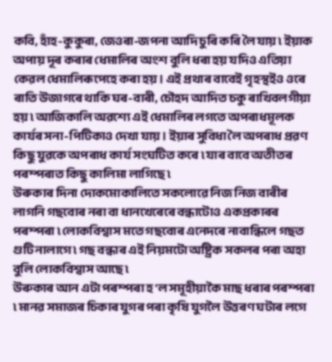কবি, হাঁহ-কুকুৰা, জেওৰা-জপনা আদি চুৰি কৰি লৈ যায় ৷ ইয়াক অপায় দূৰ কৰাৰ ধেমালিৰ অংশ বুলি ধৰা হয় যদিও এতিয়া কেৱল ধেমালিৰূপেহে কৰা হয়। এই প্ৰথাৰ বাবেই গৃহস্থইও ওৰে ৰাতি উজাগৰে থাকি ঘৰ-বাৰী, চৌহদ আদিত চকু ৰাখিবলগীয়া হয় ৷ আজিকালি অৱশ্যে এই ধেমালিৰ লগতে অপৰাধমূলক কাৰ্যৰ সনা-পিটিকাও দেখা যায়। ইয়াৰ সুবিধা লৈ অপৰাধ প্ৰৱণ কিছু যুৱকে অপৰাধ কাৰ্য সংঘটিত কৰে ৷ যাৰ বাবে অতীতৰ পৰম্পৰাত কিছু কালিমা লাগিছে ৷
উৰুকাৰ দিনা দোকমোকালিতে সকলোৱে নিজ নিজ বাৰীৰ লাগনি গছবোৰ নৰা বা ধানখেৰেৰে বন্ধাটোও একপ্ৰকাৰৰ পৰম্পৰা ৷ লোকবিশ্বাস মতে গছবোৰ এনেদৰে নাবান্ধিলে গছত গুটি নালাগে ৷ গছ বন্ধাৰ এই নিয়মটো অষ্ট্ৰিক সকলৰ পৰা অহা বুলি লোকবিশ্বাস আছে ৷
উৰুকাৰ আন এটা পৰম্পৰা হ’ল সমূহীয়াকৈ মাছ ধৰাৰ পৰম্পৰা ৷ মানৱ সমাজৰ চিকাৰ যুগৰ পৰা কৃষি যুগলৈ উত্তৰণ ঘটাৰ লগে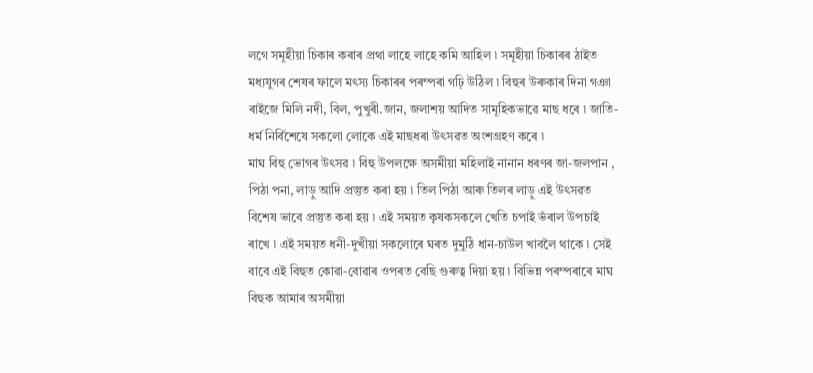লগে সমূহীয়া চিকাৰ কৰাৰ প্ৰথা লাহে লাহে কমি আহিল ৷ সমূহীয়া চিকাৰৰ ঠাইত মধ্যযুগৰ শেষৰ ফালে মৎস্য চিকাৰৰ পৰম্পৰা গঢ়ি উঠিল ৷ বিহুৰ উৰুকাৰ দিনা গঞা ৰাইজে মিলি নদী, বিল, পুখুৰী.জান, জলাশয় আদিত সামূহিকভাৱে মাছ ধৰে ৷ জাতি-ধৰ্ম নিৰ্বিশেষে সকলো লোকে এই মাছধৰা উৎসৱত অংশগ্ৰহণ কৰে ৷
মাঘ বিহু ভোগৰ উৎসৱ ৷ বিহু উপলক্ষে অসমীয়া মহিলাই নানান ধৰণৰ জা-জলপান , পিঠা পনা, লাড়ু আদি প্ৰস্তুত কৰা হয় ৷ তিল পিঠা আৰু তিলৰ লাড়ু এই উৎসৱত বিশেষ ভাবে প্ৰস্তুত কৰা হয় ৷ এই সময়ত কৃষকসকলে খেতি চপাই ভঁৰাল উপচাই ৰাখে ৷ এই সময়ত ধনী-দুখীয়া সকলোৰে ঘৰত দুমুঠি ধান-চাউল খাবলৈ থাকে ৷ সেই বাবে এই বিহুত কোৱা-বোৱাৰ ওপৰত বেছি গুৰুত্ব দিয়া হয় ৷ বিভিন্ন পৰম্পৰাৰে মাঘ বিহুক আমাৰ অসমীয়া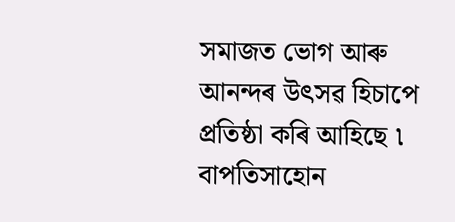সমাজত ভোগ আৰু আনন্দৰ উৎসৱ হিচাপে প্ৰতিষ্ঠা কৰি আহিছে ৷ বাপতিসাহোন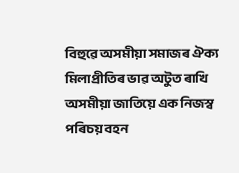বিহুৱে অসমীয়া সমাজৰ ঐক্য মিলাপ্ৰীতিৰ ভাৱ অটুত ৰাখি অসমীয়া জাতিয়ে এক নিজস্ব পৰিচয় বহন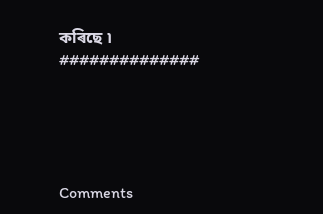কৰিছে ৷
##############





Comments